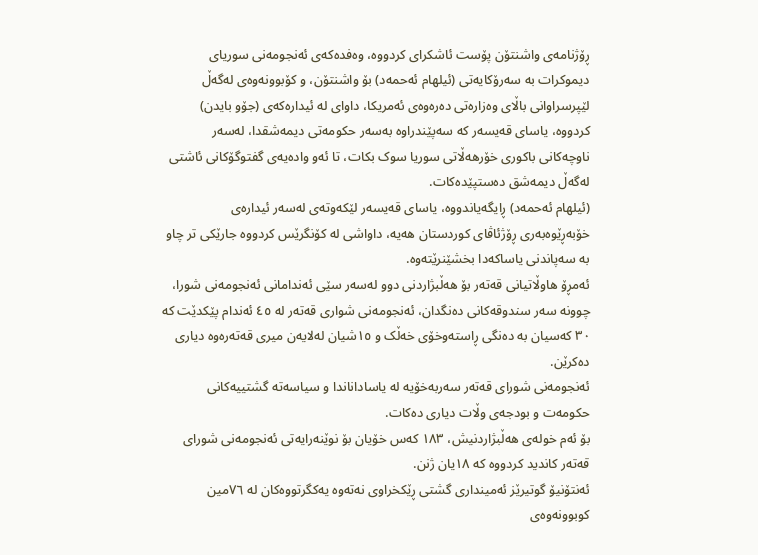ڕۆژنامەی واشنتۆن پۆست ئاشکرای کردووە، وەفدەکەی ئەنجومەنی سوریای دیموکرات بە سەرۆکایەتی (ئیلھام ئەحمەد) بۆ واشنتۆن، و کۆبوونەوەی لەگەڵ لێپرسراوانی باڵای وەزارەتی دەرەوەی ئەمریکا، داوای لە ئیدارەکەی (جۆو بایدن) کردووە، یاسای قەیسەر کە سەپێندراوە بەسەر حکومەتی دیمەشقدا، لەسەر ناوچەکانی باکوری خۆرھەڵاتی سوریا سوک بکات، تا ئەو وادەیەی گفتوگۆکانی ئاشتی لەگەڵ دیمەشق دەستپێدەکات.
(ئیلھام ئەحمەد) ڕایگەیاندووە، یاسای قەیسەر لێکەوتەی لەسەر ئیدارەی خۆبەڕێوەبەری ڕۆژئاڤای کوردستان ھەیە، داواشی لە کۆنگرێس کردووە جارێکی تر چاو بە سەپاندنی یاساکەدا بخشێنرێتەوە.
ئەمڕۆ ھاوڵاتیانی قەتەر بۆ ھەڵبژاردنی دوو لەسەر سێی ئەندامانی ئەنجومەنی شورا، چوونە سەر سندوقەکانی دەنگدان، ئەنجومەنی شواری قەتەر لە ٤٥ ئەندام پێکدێت کە ٣٠ کەسیان بە دەنگی ڕاستەوخۆی خەڵک و ١٥شیان لەلایەن میری قەتەرەوە دیاری دەکرێن.
ئەنجومەنی شورای قەتەر سەربەخۆیە لە یاساداناندا و سیاسەتە گشتییەکانی حکومەت و بودجەی وڵات دیاری دەکات.
بۆ ئەم خولەی ھەڵبژاردنیش، ١٨٣ کەس خۆیان بۆ نوێنەرایەتی ئەنجومەنی شورای قەتەر کاندید کردووە کە ١٨یان ژنن.
ئەنتۆنیۆ گوتیرێز ئەمینداری گشتی ڕێکخراوی نەتەوە یەکگرتووەکان لە ٧٦مین کوبوونەوەی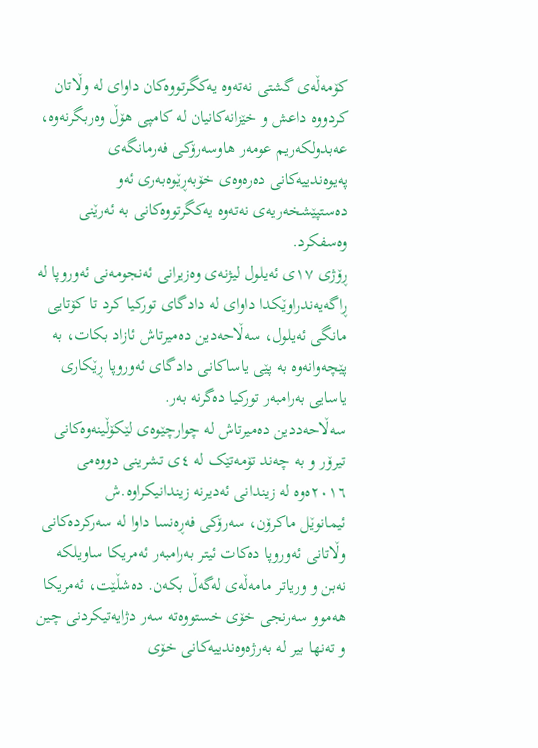کۆمەڵەی گشتی نەتەوە یەکگرتووەکان داوای لە وڵاتان کردووە داعش و خێزانەکانیان لە کامپی ھۆڵ وەربگرنەوە، عەبدولکەریم عومەر ھاوسەرۆکی فەرمانگەی پەیوەندییەکانی دەرەوەی خۆبەڕێوەبەری ئەو دەستپێشخەریەی نەتەوە یەکگرتووەکانی بە ئەرێنی وەسفکرد.
ڕۆژی ١٧ی ئەیلول لیژنەی وەزیرانی ئەنجومەنی ئەوروپا لە ڕاگەیەندراوێکدا داوای لە دادگای تورکیا کرد تا کۆتایی مانگی ئەیلول، سەڵاحەدین دەمیرتاش ئازاد بکات، بە پێچەوانەوە بە پێی یاساکانی دادگای ئەوروپا ڕێکاری یاسایی بەرامبەر تورکیا دەگرنە بەر.
سەڵاحەددین دەمیرتاش لە چوارچێوەی لێکۆڵینەوەکانی تیرۆر و بە چەند تۆمەتێک لە ٤ی تشرینی دووەمی ٢٠١٦ەوە لە زیندانی ئەدیرنە زیندانیکراوە.ش
ئیمانوێل ماکرۆن، سەرۆکی فەڕەنسا داوا لە سەرکردەکانی وڵاتانی ئەوروپا دەکات ئیتر بەرامبەر ئەمریکا ساویلکە نەبن و وریاتر مامەڵەی لەگەڵ بکەن. دەشڵێت، ئەمریکا ھەموو سەرنجی خۆی خستووەتە سەر دژایەتیکردنی چین و تەنھا بیر لە بەرژەوەندییەکانی خۆی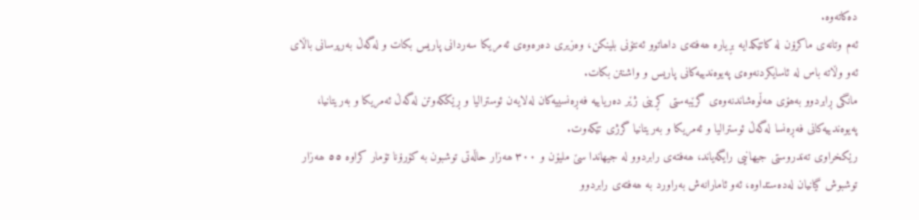دەکاتەوە.
ئەم وتانەی ماکرۆن لە کاتێکدایە بڕیارە ھەفتەی داھاتوو ئەنتۆنی بلینکن، وەزیری دەرەوەی ئەمریکا سەردانی پاریس بکات و لەگەڵ بەرپرسانی باڵای ئەو وڵاتە باس لە ئاسایکردنەوەی پەیوەندییەکانی پاریس و واشنتن بکات.
مانگی ڕابردوو بەھۆی ھەڵوەشاندنەوەی گرێبەستی کڕینی ژێر دەریاییە فەڕەنسییەکان لەلایەن ئوسترالیا و ڕێککەوتن لەگەڵ ئەمریکا و بەریتانیا، پەیوەندییەکانی فەڕەنسا لەگەڵ ئوسترالیا و ئەمریکا و بەریتانیا گرژی تێکەوت.
رێکخراوی تەندروستی جیھانیی رایگەیاند، ھەفتەی رابردوو لە جیھاندا سێ ملیۆن و ٣٠٠ ھەزار حاڵەتی توشبون بە کۆرۆنا تۆمار کراوە ٥٥ ھەزار توشبوش گیانیان لەدەستداوە، ئەو ئامارانەش بەراورد بە ھەفتەی رابردوو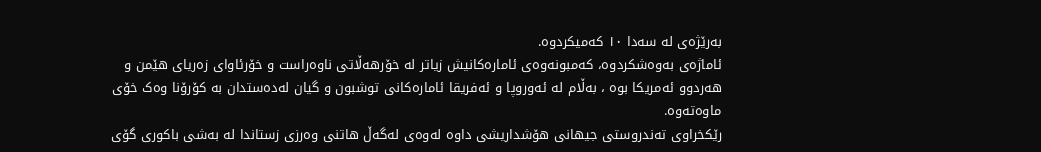بەرێژەی لە سەدا ١٠ کەمیکردوە.
ئاماژەی بەوەشکردوە، کەمبونەوەی ئامارەکانیش زیاتر لە خۆرھەڵاتی ناوەراست و خۆرئاوای زەریای ھێمن و ھەردوو ئەمریکا بوە ، بەڵام لە ئەوروپا و ئەفریقا ئامارەکانی توشبون و گیان لەدەستدان بە کۆرۆنا وەک خۆی ماوەتەوە.
رێکخراوی تەندروستی جیھانی ھۆشداریشی داوە لەوەی لەگەڵ ھاتنی وەرزی زستاندا لە بەشی باکوری گۆی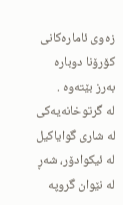زەوی ئامارەکانی کۆرۆنا دوبارە بەرز بێتەوە .
لە گرتوخانەیەکی لە شاری گوایاکیل لە ئیکوادۆر، شەڕ لە نێوان گروپە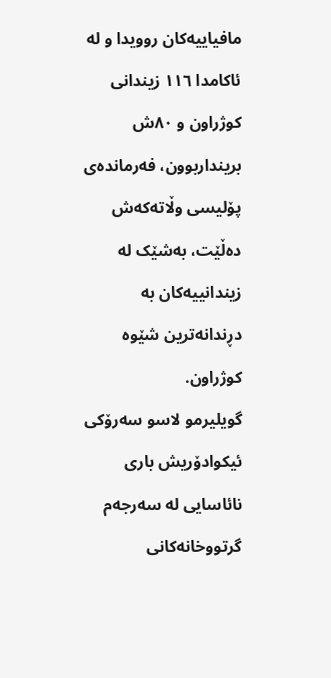مافیاییەکان روویدا و لە ئاکامدا ١١٦ زیندانی کوژراون و ٨٠ش برینداربوون، فەرماندەی پۆلیسی وڵاتەکەش دەڵێت، بەشێک لە زیندانییەکان بە دڕندانەترین شێوە کوژراون.
گویلیرمو لاسو سەرۆکی ئیکوادۆریش باری نائاسایی لە سەرجەم گرتووخانەکانی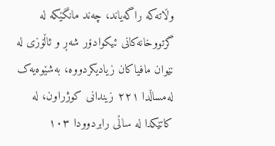وڵاتەکە راگەیاند، چەند مانگێکە لە گرتووخانەکانی ئیکوادۆر شەڕ و ئاڵۆزی لە نێوان مافیاکان زیادیکردووە، بەشێوەیەک لەمساڵدا ٢٢١ زیندانی کوژراون، لە کاتێکدا لە ساڵی رابردوودا ١٠٣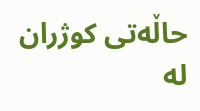حاڵەتی کوژران لە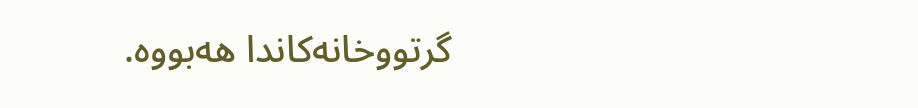گرتووخانەکاندا ھەبووە.